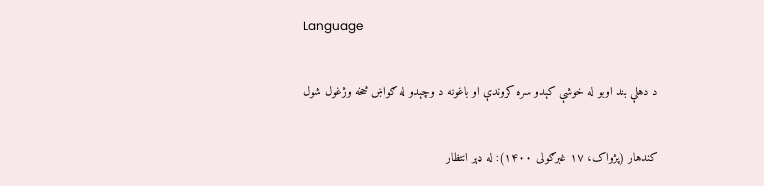Language

د دهلې بند اوبو له خوشې کېدو سره کروندې او باغونه د وچېدو له ګواښ څخه وژغول شول

کندهار (پژواک، ۱۷ غبرګولی ۱۴۰۰): له ډېر انتظار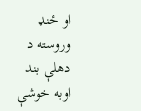او ځنډ وروسته د دهلې بند اوبه خوشې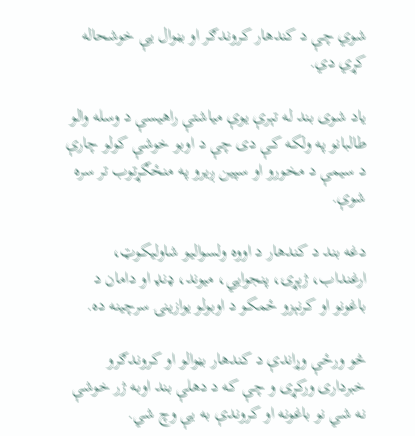شوي چې د کندهار کروندګر او بڼوال یې خوشحاله کړي دي.

یاد شوی بند له تېرې یوې میاشتې راهیسې د وسله والو طالبانو په ولکه کې دی چې د اوبو خوشې کولو چارې د سیمې د مخورو او سپین ږیرو په منځګړتوب تر سره شوې.

دغه بند د کندهار د اووه ولسوالیو شاولیکوټ، ارغنداب، ژېړۍ، پنجوايي، ميوند، ډنډ او دامان د باغونو او کرنېزو ځمکو د اوبولو یوازینۍ سرچینه ده.

څو ورځې وړاندې د کندهار بڼوالو او کروندګرو خبرداری ورکړی و چې که د دهلې بند اوبه ژر خوشې نه شي نو باغونه او کروندې به یې وچ شي.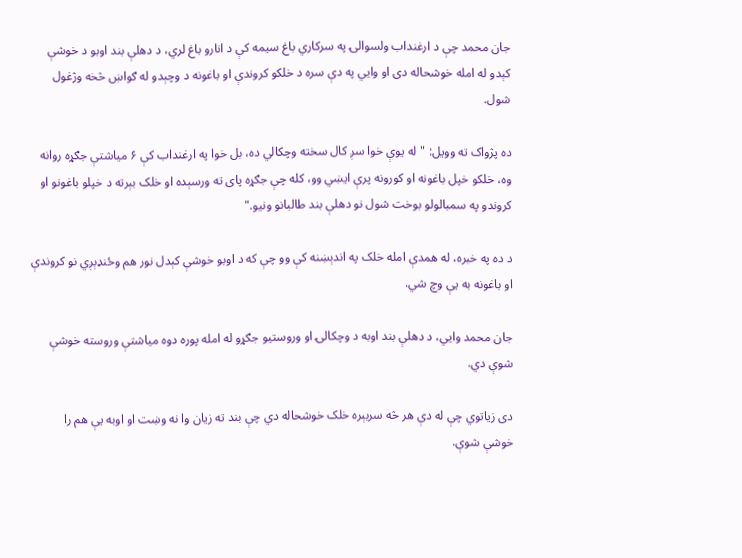جان محمد چې د ارغنداب ولسوالۍ په سرکاري باغ سیمه کې د انارو باغ لري، د دهلې بند اوبو د خوشې کېدو له امله خوشحاله دی او وايي په دې سره د خلکو کروندې او باغونه د وچېدو له ګواښ څخه وژغول شول.

ده پژواک ته وویل: "له یوې خوا سږ کال سخته وچکالي ده، بل خوا په ارغنداب کې ۶ میاشتې جګړه روانه وه، خلکو خپل باغونه او کورونه پرې ایښي وو، کله چې جګړه پای ته ورسېده او خلک بېرته د خپلو باغونو او کروندو په سمبالولو بوخت شول نو دهلې بند طالبانو ونیو."

د ده په خبره، له همدې امله خلک په اندېښنه کې وو چې که د اوبو خوشې کېدل نور هم وځنډېږي نو کروندې او باغونه به یې وچ شي.

جان محمد وايي، د دهلې بند اوبه د وچکالۍ او وروستیو جګړو له امله پوره دوه میاشتې وروسته خوشې شوې دي.

دی زیاتوي چې له دې هر څه سربېره خلک خوشحاله دي چې بند ته زیان وا نه وښت او اوبه یې هم را خوشې شوې.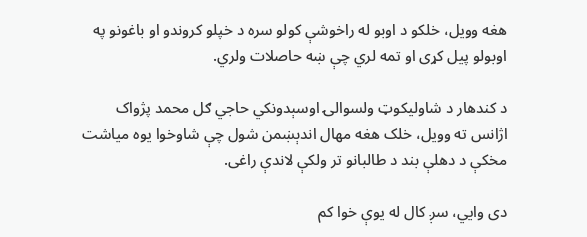هغه وویل، خلکو د اوبو له راخوشې کولو سره د خپلو کروندو او باغونو په اوبولو پیل کړی او تمه لري چې ښه حاصلات ولري.

د کندهار د شاولیکوټ ولسوالۍ اوسېدونکي حاجي ګل محمد پژواک اژانس ته وویل، خلک هغه مهال اندېښمن شول چې شاوخوا یوه میاشت مخکې د دهلې بند د طالبانو تر ولکې لاندې راغی.

دی وايي، سږ کال له یوې خوا کم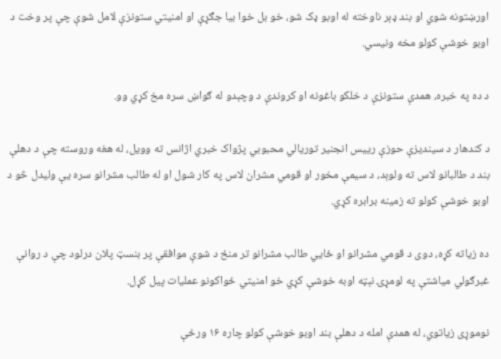اورښتونه شوي او بند ډېر ناوخته له اوبو ډک شو، خو بل خوا بیا جګړې او امنیتي ستونزې لامل شوې چې پر وخت د اوبو خوشې کولو مخه ونیسي.

د ده په خبره، همدې ستونزې د خلکو باغونه او کروندې د وچېدو له ګواښ سره مخ کړي وو.

د کندهار د سیندیزې حوزې رییس انجنیر توریالي محبوبي پژواک خبري اژانس ته وویل، له هغه وروسته چې د دهلې بند د طالبانو لاس ته ولوېد، د سیمې مخور او قومي مشران لاس په کار شول او له طالب مشرانو سره یې ولیدل څو د اوبو خوشې کولو ته زمینه برابره کړي.

ده زیاته کړه، دوی د قومي مشرانو او ځايي طالب مشرانو تر منځ د شوې موافقې پر بنسټ پلان درلود چې د روانې غبرګولي میاشتې په لومړۍ نېټه اوبه خوشې کړي خو امنیتي ځواکونو عملیات پيل کړل.

نوموړی زیاتوي، له همدې امله د دهلې بند اوبو خوشې کولو چاره ۱۶ ورځې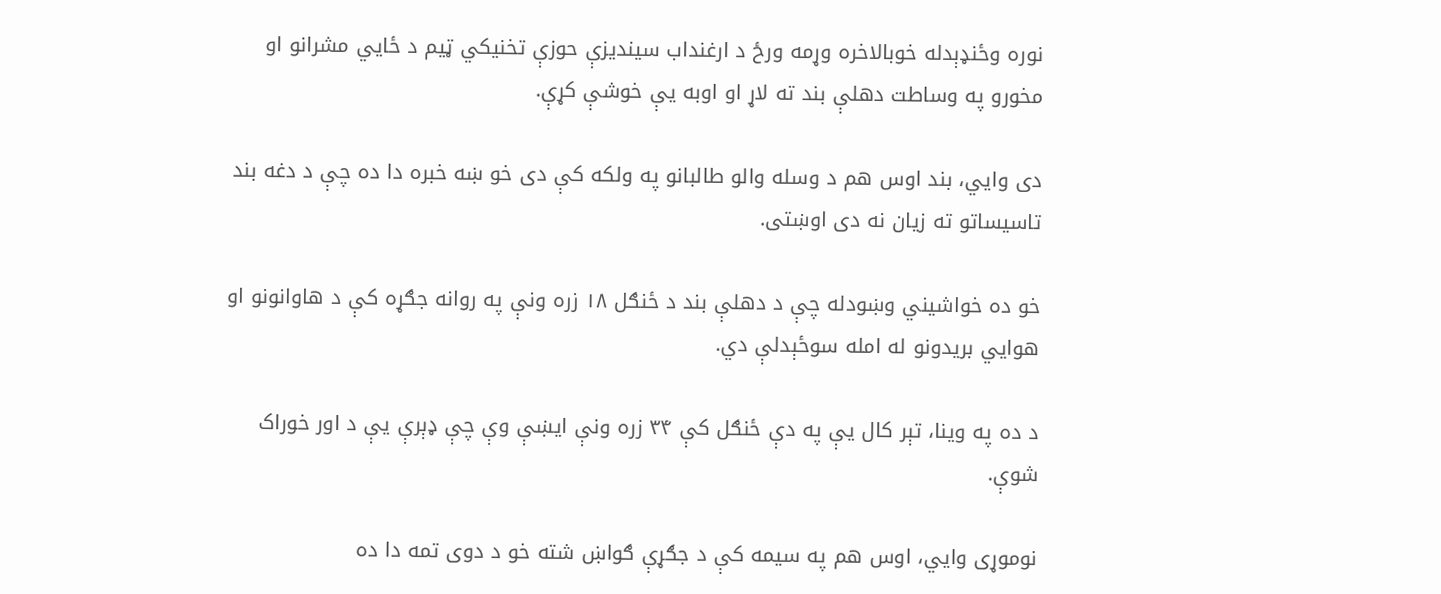نوره وځنډېدله خوبالاخره وړمه ورځ د ارغنداب سیندیزې حوزې تخنیکي ټيم د ځايي مشرانو او مخورو په وساطت دهلې بند ته لاړ او اوبه یې خوشې کړې.

دی وايي، بند اوس هم د وسله والو طالبانو په ولکه کې دی خو ښه خبره دا ده چې د دغه بند تاسیساتو ته زیان نه دی اوښتی.

خو ده خواشیني وښودله چې د دهلې بند د ځنګل ۱۸ زره ونې په روانه جګړه کې د هاوانونو او هوايي بریدونو له امله سوځېدلې دي.

د ده په وینا، تېر کال یې په دې ځنګل کې ۳۴ زره ونې ایښې وې چې ډېرې یې د اور خوراک شوې.

نوموړی وايي، اوس هم په سیمه کې د جګړې ګواښ شته خو د دوی تمه دا ده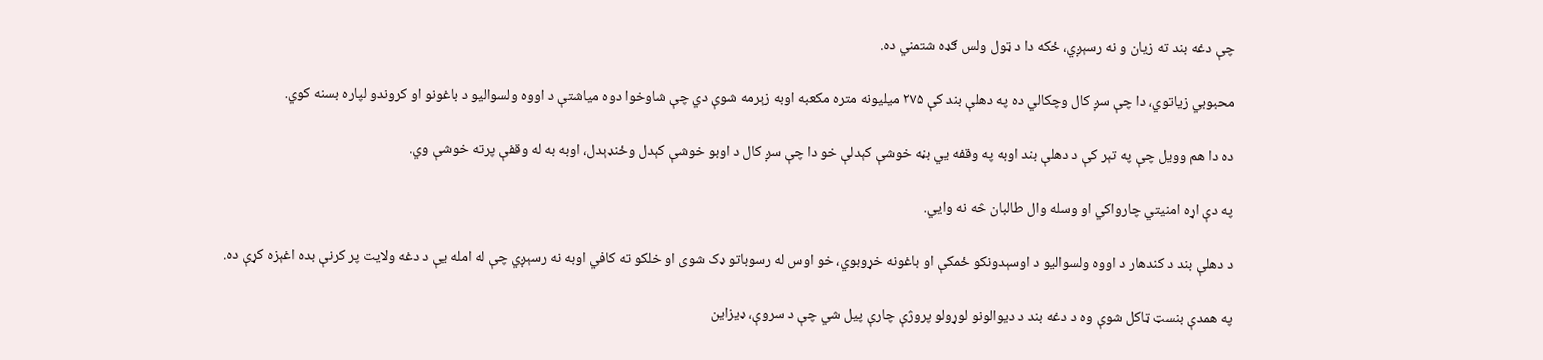چې دغه بند ته زیان و نه رسېږي، ځکه دا د ټول ولس ګډه شتمني ده.

محبوبي زیاتوي، دا چې سږ کال وچکالي ده په دهلې بند کې ۲۷۵ میلیونه متره مکعبه اوبه زېرمه شوې دي چې شاوخوا دوه میاشتې د اووه ولسوالیو د باغونو او کروندو لپاره بسنه کوي.

ده دا هم وویل چې په تېر کې د دهلې بند اوبه په وقفه یي بڼه خوشې کېدلې خو دا چې سږ کال د اوبو خوشې کېدل وځنډېدل، اوبه به له وقفې پرته خوشې وي.

په دې اړه امنیتي چارواکي او وسله وال طالبان څه نه وايي.

د دهلې بند د کندهار د اووه ولسوالیو د اوسېدونکو ځمکې او باغونه خړوبوي، خو اوس له رسوباتو ډک شوی او خلکو ته کافي اوبه نه رسېږي چې له امله یې د دغه ولایت پر کرنې بده اغېزه کړې ده.

په همدې بنسټ ټاکل شوې وه د دغه بند د دیوالونو لوړولو پروژې چارې پیل شي چې د سروې، ډیزاین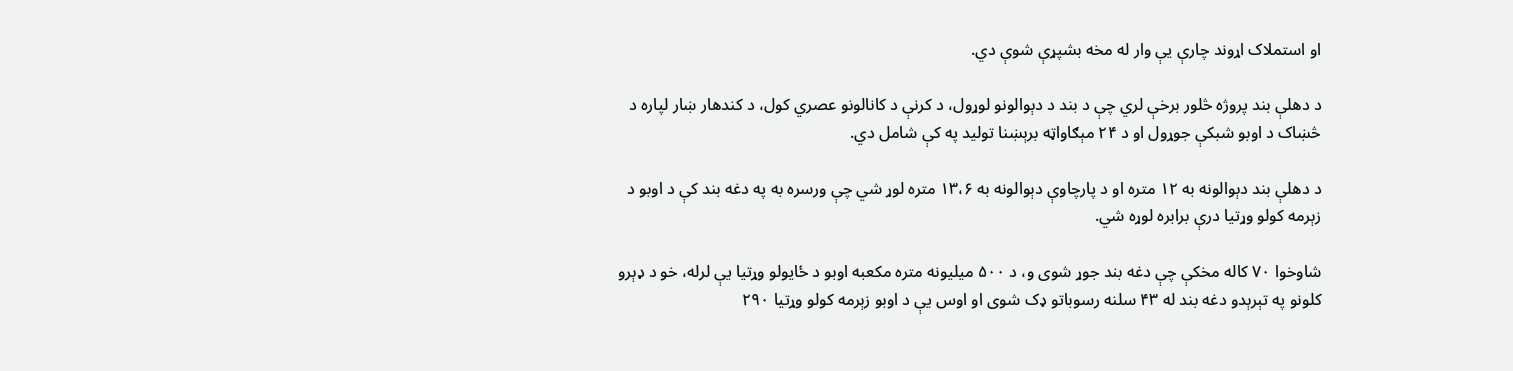او استملاک اړوند چارې یې وار له مخه بشپړې شوې دي.

د دهلې بند پروژه څلور برخې لري چې د بند د دېوالونو لوړول، د کرنې د کانالونو عصري کول، د کندهار ښار لپاره د څښاک د اوبو شبکې جوړول او د ۲۴ مېګاواټه برېښنا تولید په کې شامل دي.

د دهلې بند دېوالونه به ۱۲ متره او د پارچاوې دېوالونه به ۱۳،۶ متره لوړ شي چې ورسره به په دغه بند کې د اوبو د زېرمه کولو وړتیا درې برابره لوړه شي.

شاوخوا ۷۰ کاله مخکې چې دغه بند جوړ شوی و، د ۵۰۰ میلیونه متره مکعبه اوبو د ځایولو وړتیا یې لرله، خو د ډېرو کلونو په تېرېدو دغه بند له ۴۳ سلنه رسوباتو ډک شوی او اوس یې د اوبو زېرمه کولو وړتیا ۲۹۰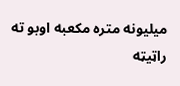میلیونه متره مکعبه اوبو ته راټیټه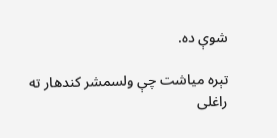شوې ده.

تېره میاشت چې ولسمشر کندهار ته راغلی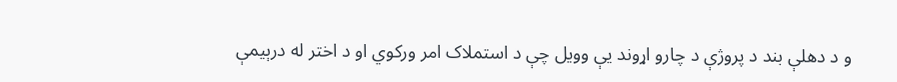و د دهلې بند د پروژې د چارو اړوند یې وویل چې د استملاک امر ورکوي او د اختر له درېیمې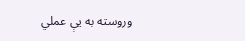وروسته به یې عملي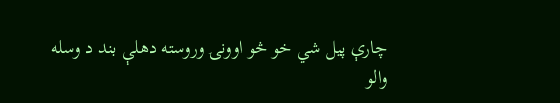چارې پیل شي خو څو اوونۍ وروسته دهلې بند د وسله والو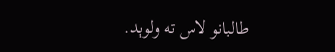طالبانو لاس ته ولوېد.